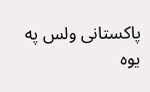پاکستانی ولس په یوه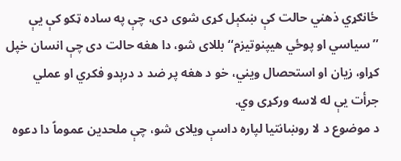ځانګړي ذهني حالت کې ښکېل کړی شوی دی، چې په ساده ټکو کې یې ’’سیاسي او پوځي هیپنوتیزم‘‘ بللای شو، دا هغه حالت دی چې انسان خپل کړاو، زیان او استحصال ویني، خو د هغه پر ضد د درېدو فکري او عملي جرأت یې له لاسه ورکړی وي.
د موضوع د لا روښانتیا لپاره داسې ویلای شو، چې ملحدین عموماً دا دعوه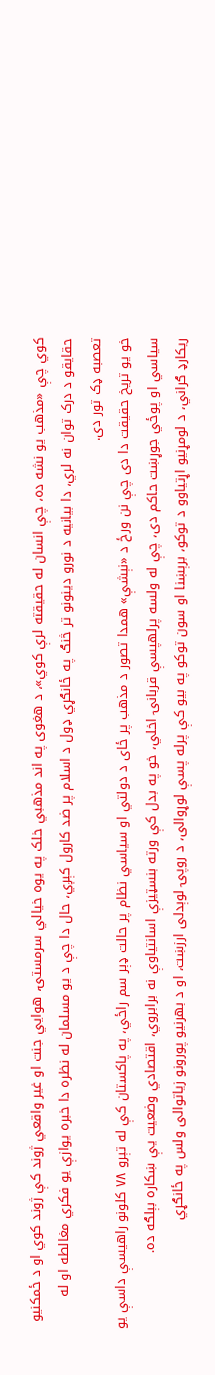کوي چې «مذهب یو نشه ده، چې انسان له حقیقته لرې کوي»، د هغوی په اند مذهبي خلک په یوه خیالي سرمستۍ، هوايي جنت او غیر واقعي ژوند کې ژوند کوي او د ځمکنيو حقایقو د درک توان نه لري، دا بیانیه د نورو دینونو تر څنګ په ځانګړي ډول د اسلام پر ضد کارول کېږي، حال دا چې د یو مسلمان له نظره دا خبره یوازې یو فکري مغالطه او له تعصبه ډک تور دی.
خو یو تریخ حقیقت دا دی چې نن ورځ د «نېشې» همدا تصور د مذهب پر ځای د دولتي او سیاسي نظام پر حالت ډېر سم راځي، په پاکستان کې له تېرو ۷۸ کلونو راهیسې داسې یو سیاسي او پوځي جوړښت حاکم دی، چې له ولسه پرلهپسې قربانۍ اخلي، خو په بدل کې ورته بنسټیزې اسانتیاوې نه برابروي، اقتصادي وضعیت یې ښکاره بېلګه ده.
ریکارډ ګراني، د لومړنیو اړتیاوو د توکو، برېښنا او سون توکو په بیو کې پرله پسې لوړوالی، د روپۍ لوېدلی ارزښت، او د بهرنیو پورونو زیاتوالی ولس په ځانګړي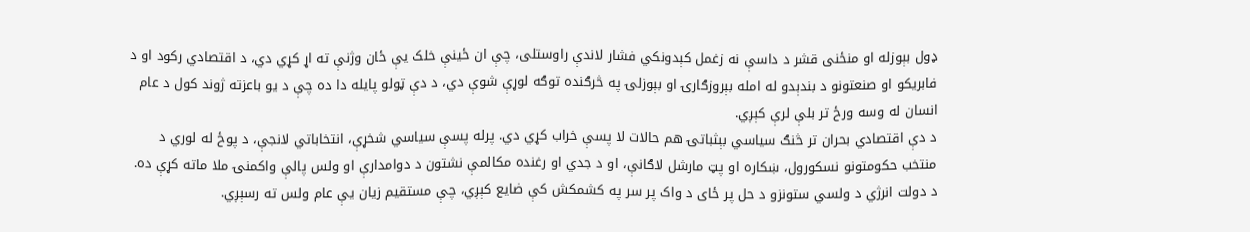ډول بېوزله او منځنی قشر د داسې نه زغمل کېدونکي فشار لاندې راوستلی، چې ان ځینې خلک یې ځان وژنې ته اړ کړي دي، د اقتصادي رکود او د فابریکو او صنعتونو د بندېدو له امله بېروزګارۍ او بېوزلۍ په څرګنده توګه لوړې شوې دي، د دې ټولو پایله دا ده چې د یو باعزته ژوند کول د عام انسان له وسه ورځ تر بلې لرې کېږي.
د دې اقتصادي بحران تر څنګ سیاسي بېثباتۍ هم حالات لا پسې خراب کړي دي. پرله پسې سیاسي شخړې، انتخاباتي لانجې، د پوځ له لوري د منتخب حکومتونو نسکورول، ښکاره او پټ مارشل لاګانې، او د جدي او رغنده مکالمې نشتون د دوامدارې او ولس پالې واکمنۍ ملا ماته کړې ده. د دولت انرژي د ولسي ستونزو د حل پر ځای د واک پر سر په کشمکش کې ضایع کېږي، چې مستقیم زیان یې عام ولس ته رسېږي.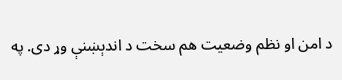د امن او نظم وضعیت هم سخت د اندېښنې وړ دی. په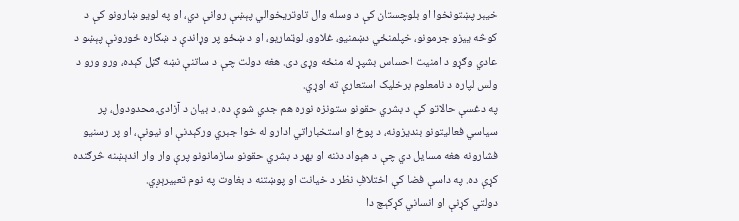خیبر پښتونخوا او بلوچستان کې د وسله وال تاوتریخوالي پېښې روانې دي، او په لویو ښارونو کې د کوڅه ییزو جرمونو، خپلمنځي دښمنیو، غلاوو، لوټماریو، او د ښځو پر وړاندې د ښکاره ځورونې پېښو د عادي وګړو د امنیت احساس بشپړ له منځه وړی دی. هغه دولت چې د ساتنې نښه ګڼل کېده، ورو ورو د ولس لپاره د نامعلوم برخلیک استعارې ته اوړي.
په دغسې حالاتو کې د بشري حقونو ستونزه نوره هم جدي شوې ده. د بیان د آزادۍ محدودول، پر سیاسي فعالیتونو بندیزونه، د پوځ او استخباراتي ادارو له خوا جبري ورکېدنې او نیونې، او پر رسنیو فشارونه هغه مسایل دي چې د هېواد دننه او بهر د بشري حقونو سازمانونو پرې وار وار اندېښنه څرګنده کړې ده. په داسې فضا کې اختلافِ نظر د خیانت او پوښتنه د بغاوت په نوم تعبیرېږي.
دولتي کړنې او انساني کړکېچ دا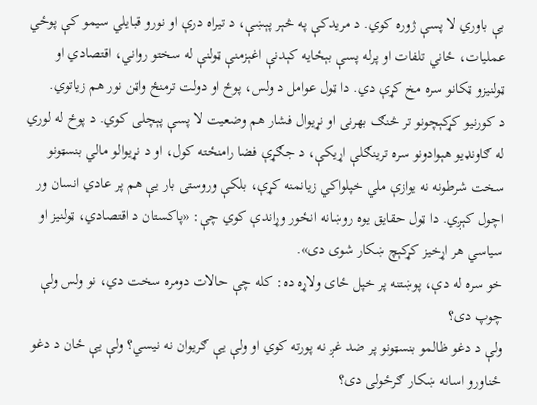بې باوري لا پسې ژوره کوي. د مریدکې په څېر پېښې، د تیراه درې او نورو قبایلي سیمو کې پوځي عملیات، ځاني تلفات او پرله پسې بېځایه کېدنې اغېزمنې ټولنې له سختو رواني، اقتصادي او ټولنیزو ټکانو سره مخ کړې دي. دا ټول عوامل د ولس، پوځ او دولت ترمنځ واټن نور هم زیاتوي.
د کورنیو کړکېچونو تر څنګ بهرنی او نړیوال فشار هم وضعیت لا پسې پېچلی کوي. د پوځ له لوري له ګاونډیو هېوادونو سره ترینګلې اړیکې، د جګړې فضا رامنځته کول، او د نړیوالو مالي بنسټونو سخت شرطونه نه یوازې ملي خپلواکي زیانمنه کړې، بلکې وروستی بار یې هم پر عادي انسان ور اچول کېږي. دا ټول حقایق یوه روښانه انځور وړاندې کوي چې: «پاکستان د اقتصادي، ټولنیز او سیاسي هر اړخیز کړکېچ ښکار شوی دی».
خو سره له دې، پوښتنه پر خپل ځای ولاړه ده: کله چې حالات دومره سخت دي، نو ولس ولې چوپ دی؟
ولې د دغو ظالمو بنسټونو پر ضد غږ نه پورته کوي او ولې یې ګریوان نه نیسي؟ ولې یې ځان د دغو ځناورو اسانه ښکار ګرځولی دی؟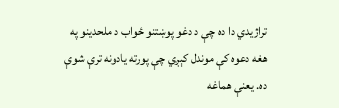تراژیدي دا ده چې د دغو پوښتنو ځواب د ملحدینو په هغه دعوه کې موندل کېږي چې پورته یادونه ترې شوې ده. یعنې هماغه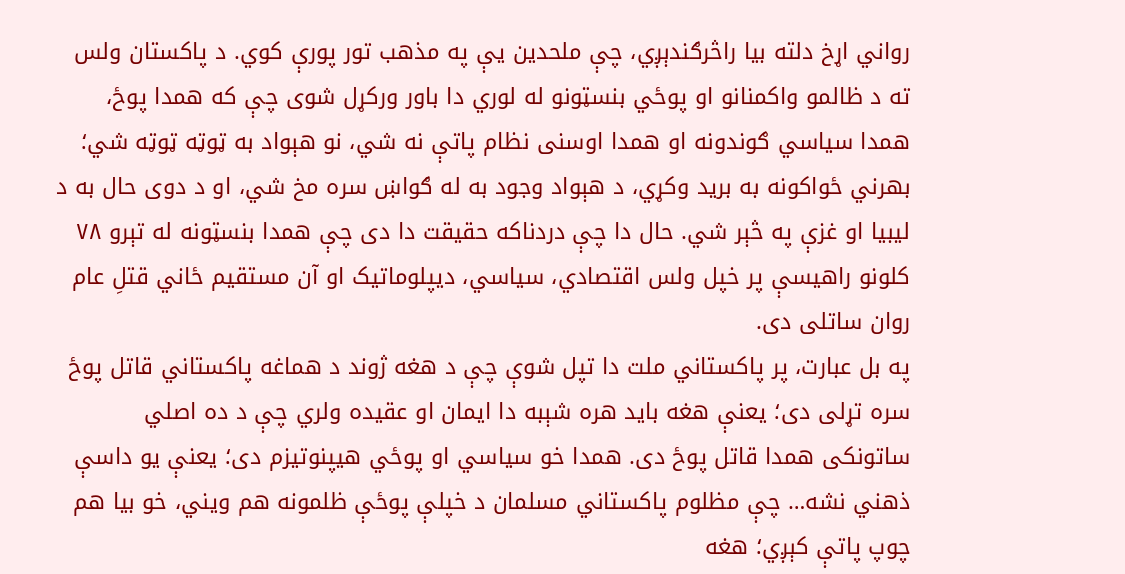رواني اړخ دلته بیا راڅرګندېږي، چې ملحدین یې په مذهب تور پورې کوي. د پاکستان ولس ته د ظالمو واکمنانو او پوځي بنسټونو له لوري دا باور ورکړل شوی چې که همدا پوځ، همدا سیاسي ګوندونه او همدا اوسنی نظام پاتې نه شي، نو هېواد به ټوټه ټوټه شي؛ بهرني ځواکونه به برید وکړي، د هېواد وجود به له ګواښ سره مخ شي، او د دوی حال به د لیبیا او غزې په څېر شي. حال دا چې دردناکه حقیقت دا دی چې همدا بنسټونه له تېرو ۷۸ کلونو راهیسې پر خپل ولس اقتصادي، سیاسي، دیپلوماتیک او آن مستقیم ځاني قتلِ عام روان ساتلی دی.
په بل عبارت، پر پاکستاني ملت دا تپل شوې چې د هغه ژوند د هماغه پاکستاني قاتل پوځ سره تړلی دی؛ یعنې هغه باید هره شېبه دا ایمان او عقیده ولري چې د ده اصلي ساتونکی همدا قاتل پوځ دی. همدا خو سیاسي او پوځي هیپنوتیزم دی؛ یعنې یو داسې ذهني نشه… چې مظلوم پاکستاني مسلمان د خپلې پوځې ظلمونه هم ویني، خو بیا هم چوپ پاتې کېږي؛ هغه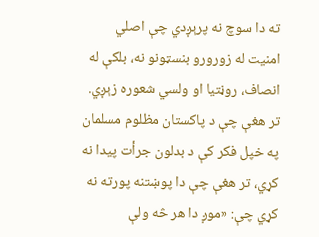ته دا سوچ نه پرېږدي چې اصلي امنیت له زورورو بنسټونو نه، بلکې له انصاف، روڼتیا او ولسي شعوره زېږي.
تر هغې چې د پاکستان مظلوم مسلمان په خپل فکر کې د بدلون جرأت پیدا نه کړي، تر هغې چې دا پوښتنه پورته نه کړي چې: «موږ دا هر څه ولې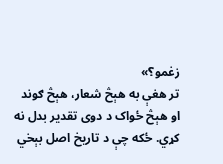زغمو؟»
تر هغې به هېڅ شعار، هېڅ ګوند او هېڅ ځواک د دوی تقدیر بدل نه کړي. ځکه چې د تاریخ اصل بېخي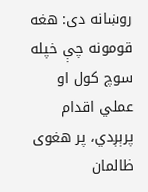روښانه دی: هغه قومونه چې خپله سوچ کول او عملي اقدام پرېږدي، پر هغوی ظالمان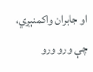او جابران واکمنېږي، چې ورو ورو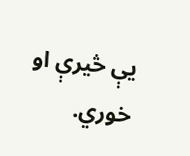یې څیرې او خوري.